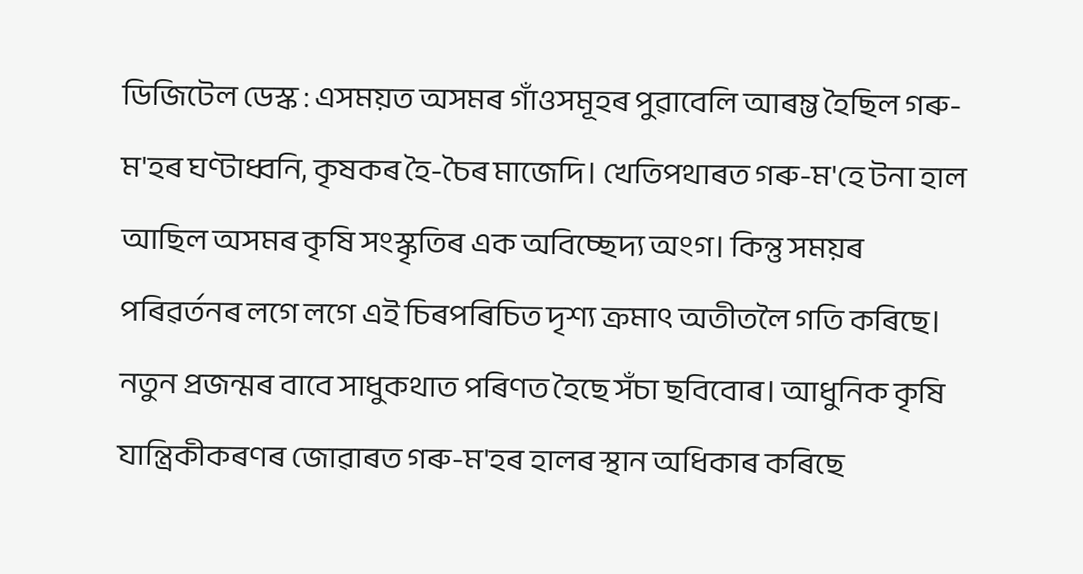ডিজিটেল ডেস্ক : এসময়ত অসমৰ গাঁওসমূহৰ পুৱাবেলি আৰম্ভ হৈছিল গৰু-ম'হৰ ঘণ্টাধ্বনি, কৃষকৰ হৈ-চৈৰ মাজেদি। খেতিপথাৰত গৰু-ম'হে টনা হাল আছিল অসমৰ কৃষি সংস্কৃতিৰ এক অবিচ্ছেদ্য অংগ। কিন্তু সময়ৰ পৰিৱৰ্তনৰ লগে লগে এই চিৰপৰিচিত দৃশ্য ক্ৰমাৎ অতীতলৈ গতি কৰিছে। নতুন প্ৰজন্মৰ বাবে সাধুকথাত পৰিণত হৈছে সঁচা ছবিবোৰ। আধুনিক কৃষি যান্ত্রিকীকৰণৰ জোৱাৰত গৰু-ম'হৰ হালৰ স্থান অধিকাৰ কৰিছে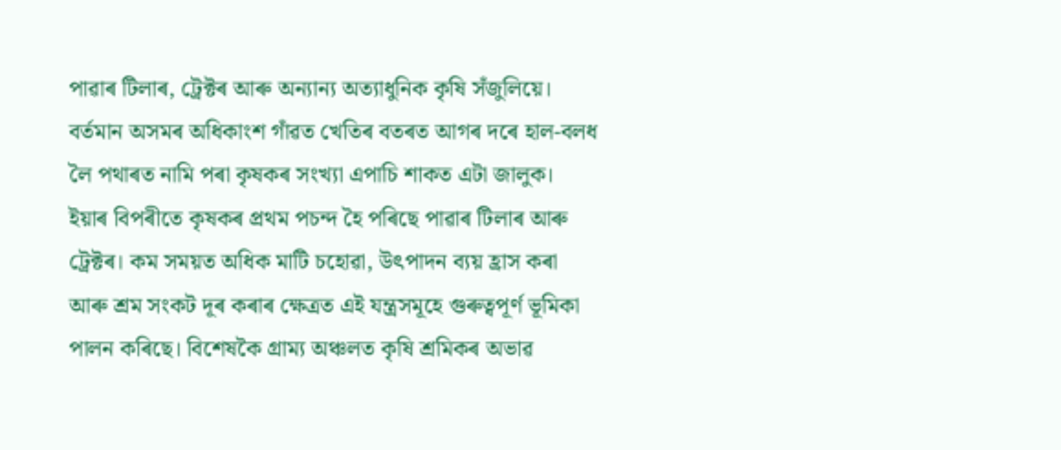পাৱাৰ টিলাৰ, ট্ৰেক্টৰ আৰু অন্যান্য অত্যাধুনিক কৃষি সঁজুলিয়ে। বৰ্তমান অসমৰ অধিকাংশ গাঁৱত খেতিৰ বতৰত আগৰ দৰে হাল-বলধ লৈ পথাৰত নামি পৰা কৃষকৰ সংখ্যা এপাচি শাকত এটা জালুক। ইয়াৰ বিপৰীতে কৃষকৰ প্ৰথম পচন্দ হৈ পৰিছে পাৱাৰ টিলাৰ আৰু ট্রেক্টৰ। কম সময়ত অধিক মাটি চহোৱা, উৎপাদন ব্যয় হ্রাস কৰা আৰু শ্রম সংকট দূৰ কৰাৰ ক্ষেত্ৰত এই যন্ত্রসমূহে গুৰুত্বপূৰ্ণ ভূমিকা পালন কৰিছে। বিশেষকৈ গ্রাম্য অঞ্চলত কৃষি শ্রমিকৰ অভাৱ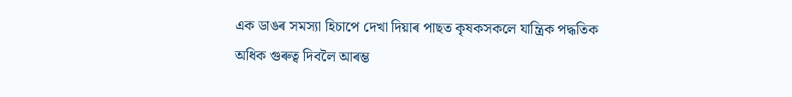এক ডাঙৰ সমস্যা হিচাপে দেখা দিয়াৰ পাছত কৃষকসকলে যান্ত্রিক পদ্ধতিক অধিক গুৰুত্ব দিবলৈ আৰম্ভ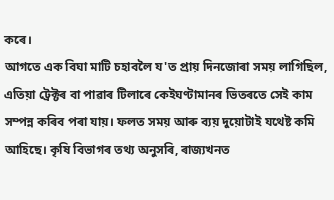কৰে।
আগতে এক বিঘা মাটি চহাবলৈ য'ত প্রায় দিনজোৰা সময় লাগিছিল, এতিয়া ট্ৰেক্টৰ বা পাৱাৰ টিলাৰে কেইঘণ্টামানৰ ভিতৰতে সেই কাম সম্পন্ন কৰিব পৰা যায়। ফলত সময় আৰু ব্যয় দুয়োটাই যথেষ্ট কমি আহিছে। কৃষি বিভাগৰ তথ্য অনুসৰি, ৰাজ্যখনত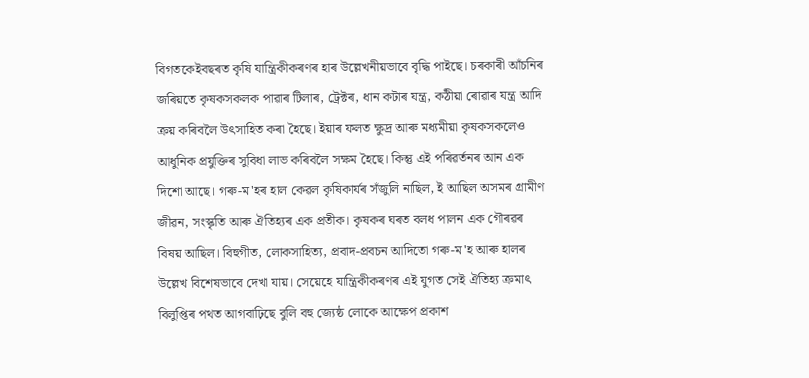বিগতকেইবছৰত কৃষি যান্ত্রিকীকৰণৰ হাৰ উল্লেখনীয়ভাবে বৃদ্ধি পাইছে। চৰকাৰী আঁচনিৰ জৰিয়তে কৃষকসকলক পাৱাৰ টিলাৰ, ট্ৰেক্টৰ, ধান কটাৰ যন্ত্র, কঠীয়া ৰোৱাৰ যন্ত্র আদি ক্ৰয় কৰিবলৈ উৎসাহিত কৰা হৈছে। ইয়াৰ ফলত ক্ষুদ্ৰ আৰু মধ্যমীয়া কৃষকসকলেও আধুনিক প্রযুক্তিৰ সুবিধা লাভ কৰিবলৈ সক্ষম হৈছে। কিন্তু এই পৰিৱৰ্তনৰ আন এক দিশো আছে। গৰু-ম'হৰ হাল কেৱল কৃষিকার্যৰ সঁজুলি নাছিল, ই আছিল অসমৰ গ্ৰামীণ জীৱন, সংস্কৃতি আৰু ঐতিহ্যৰ এক প্রতীক। কৃষকৰ ঘৰত বলধ পালন এক গৌৰৱৰ বিষয় আছিল। বিহুগীত, লোকসাহিত্য, প্রবাদ-প্রবচন আদিতো গৰু-ম'হ আৰু হালৰ উল্লেখ বিশেষভাবে দেখা যায়। সেয়েহে যান্ত্রিকীকৰণৰ এই যুগত সেই ঐতিহ্য ক্ৰমাৎ বিলুপ্তিৰ পথত আগবাঢ়িছে বুলি বহু জ্যেষ্ঠ লোকে আক্ষেপ প্রকাশ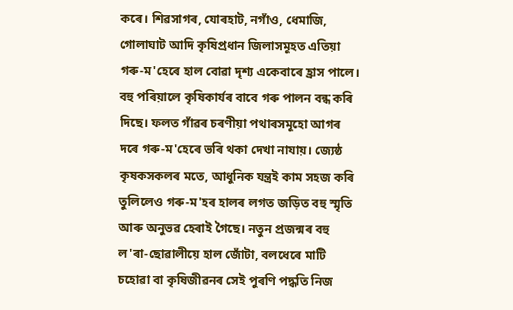কৰে। শিৱসাগৰ, যোৰহাট, নগাঁও, ধেমাজি, গোলাঘাট আদি কৃষিপ্রধান জিলাসমূহত এতিয়া গৰু-ম'হেৰে হাল বোৱা দৃশ্য একেবাৰে হ্রাস পালে। বহু পৰিয়ালে কৃষিকাৰ্যৰ বাবে গৰু পালন বন্ধ কৰি দিছে। ফলত গাঁৱৰ চৰণীয়া পথাৰসমূহো আগৰ দৰে গৰু-ম'হেৰে ভৰি থকা দেখা নাযায়। জ্যেষ্ঠ কৃষকসকলৰ মতে, আধুনিক যন্ত্ৰই কাম সহজ কৰি তুলিলেও গৰু-ম'হৰ হালৰ লগত জড়িত বহু স্মৃতি আৰু অনুভৱ হেৰাই গৈছে। নতুন প্ৰজন্মৰ বহু ল'ৰা-ছোৱালীয়ে হাল জোঁটা, বলধেৰে মাটি চহোৱা বা কৃষিজীৱনৰ সেই পুৰণি পদ্ধতি নিজ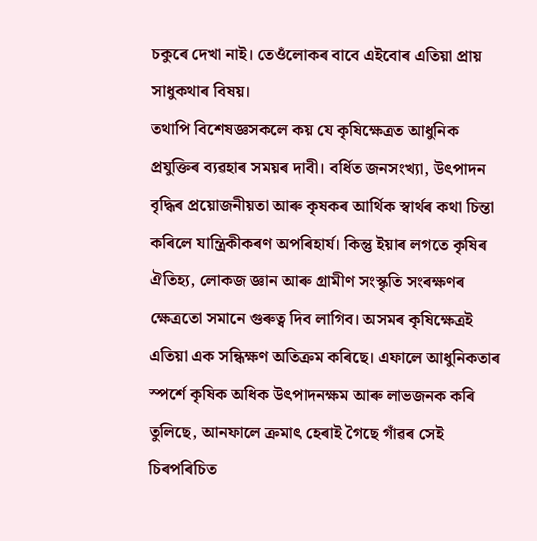চকুৰে দেখা নাই। তেওঁলোকৰ বাবে এইবোৰ এতিয়া প্রায় সাধুকথাৰ বিষয়।
তথাপি বিশেষজ্ঞসকলে কয় যে কৃষিক্ষেত্রত আধুনিক প্রযুক্তিৰ ব্যৱহাৰ সময়ৰ দাবী। বর্ধিত জনসংখ্যা, উৎপাদন বৃদ্ধিৰ প্ৰয়োজনীয়তা আৰু কৃষকৰ আৰ্থিক স্বাৰ্থৰ কথা চিন্তা কৰিলে যান্ত্রিকীকৰণ অপৰিহাৰ্য। কিন্তু ইয়াৰ লগতে কৃষিৰ ঐতিহ্য, লোকজ জ্ঞান আৰু গ্রামীণ সংস্কৃতি সংৰক্ষণৰ ক্ষেত্ৰতো সমানে গুৰুত্ব দিব লাগিব। অসমৰ কৃষিক্ষেত্রই এতিয়া এক সন্ধিক্ষণ অতিক্ৰম কৰিছে। এফালে আধুনিকতাৰ স্পর্শে কৃষিক অধিক উৎপাদনক্ষম আৰু লাভজনক কৰি তুলিছে, আনফালে ক্ৰমাৎ হেৰাই গৈছে গাঁৱৰ সেই চিৰপৰিচিত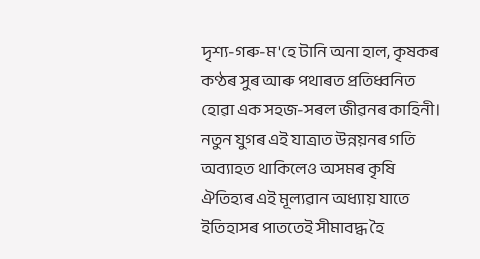দৃশ্য-গৰু-ম'হে টানি অনা হাল, কৃষকৰ কণ্ঠৰ সুৰ আৰু পথাৰত প্ৰতিধ্বনিত হোৱা এক সহজ-সৰল জীৱনৰ কাহিনী। নতুন যুগৰ এই যাত্ৰাত উন্নয়নৰ গতি অব্যাহত থাকিলেও অসমৰ কৃষি ঐতিহ্যৰ এই মূল্যৱান অধ্যায় যাতে ইতিহাসৰ পাততেই সীমাবদ্ধ হৈ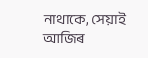নাথাকে, সেয়াই আজিৰ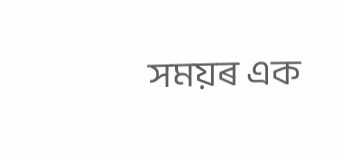সময়ৰ এক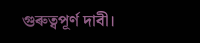গুৰুত্বপূৰ্ণ দাবী।